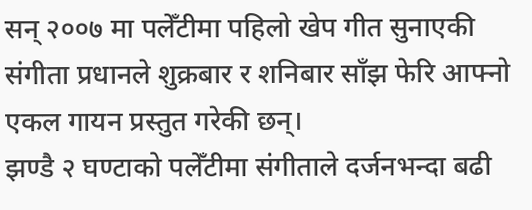सन् २००७ मा पलेँटीमा पहिलो खेप गीत सुनाएकी संगीता प्रधानले शुक्रबार र शनिबार साँझ फेरि आफ्नो एकल गायन प्रस्तुत गरेकी छन्।
झण्डै २ घण्टाको पलेँटीमा संगीताले दर्जनभन्दा बढी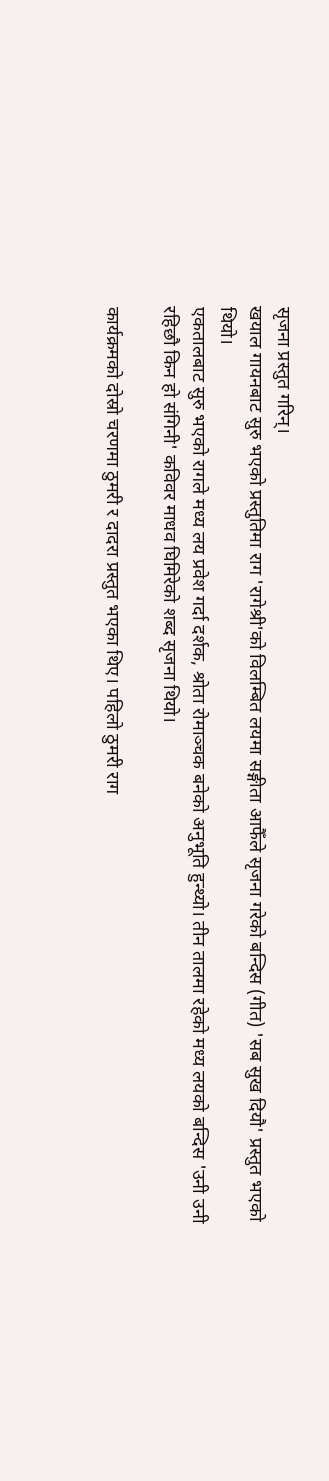सृजना प्रस्तुत गरिन्।
खयाल गायनबाट सुरु भएको प्रस्तुतिमा राग 'रागेश्री'को विलम्बित लयमा सङ्गीता आफैँले सृजना गरेको बन्दिस (गीत) 'सब सुख दियौ' प्रस्तुत भएको थियो।
एकतालबाट सुरु भएको रागले मध्य लय प्रवेश गर्दा दर्शक, श्रोता रोमाञ्चक बनेको अनुभूति हुन्थ्यो। तीन तालमा रहेको मध्य लयको बन्दिस 'उनी उनी रहिछौ किन हो संगिनी' कविवर माधव घिमिरेको शब्द सृजना थियो।

कार्यक्रमको दोस्रो चरणमा ठुमरी र दादरा प्रस्तुत भएका थिए। पहिलो ठुमरी राग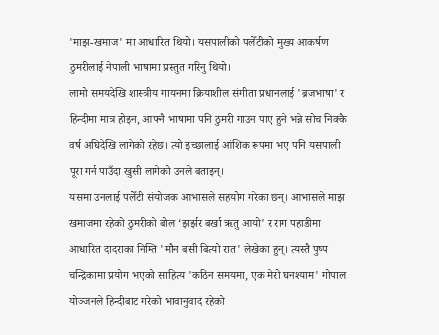'माझ-खमाज' मा आधारित थियो। यसपालीको पलेँटीको मुख्य आकर्षण ठुमरीलाई नेपाली भाषामा प्रस्तुत गरिनु थियो।
लामो समयदेखि शास्त्रीय गायनमा क्रियाशील संगीता प्रधानलाई 'ब्रजभाषा' र हिन्दीमा मात्र होइन, आफ्नै भाषामा पनि ठुमरी गाउन पाए हुने भन्ने सोच निक्कै वर्ष अघिदेखि लागेको रहेछ। त्यो इच्छालाई आंशिक रूपमा भए पनि यसपाली पूरा गर्न पाउँदा खुसी लागेको उनले बताइन्।
यसमा उनलाई पलेँटी संयोजक आभासले सहयोग गरेका छन्। आभासले माझ खमाजमा रहेको ठुमरीको बोल ‘झर्झर बर्खा ऋतु आयो' र राग पहाडीमा आधारित दादराका निम्ति 'मौन बसी बित्यो रात' लेखेका हुन्। त्यस्तै पुष्प चन्द्रिकामा प्रयोग भएको साहित्य 'कठिन समयमा, एक मेरो घनश्याम' गोपाल योञ्जनले हिन्दीबाट गरेको भावानुवाद रहेको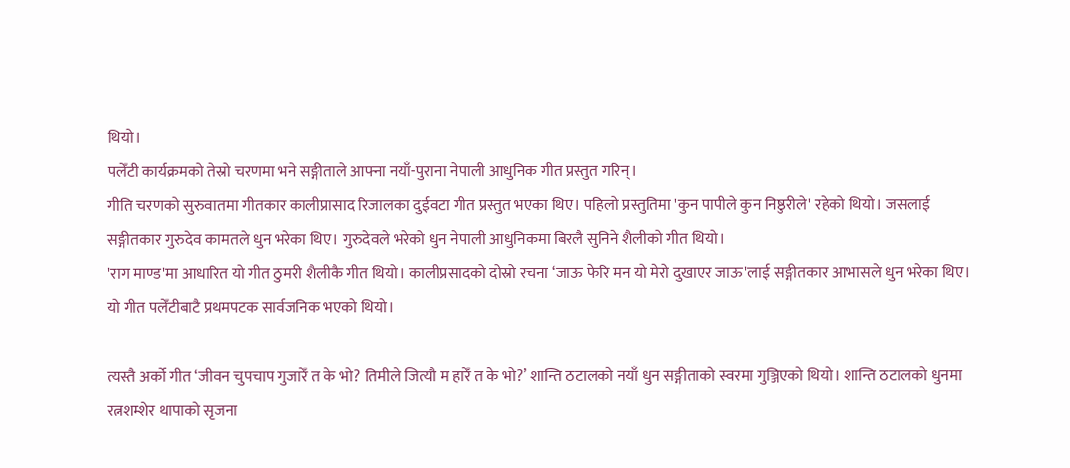थियो।
पलेँटी कार्यक्रमको तेस्रो चरणमा भने सङ्गीताले आफ्ना नयाँ-पुराना नेपाली आधुनिक गीत प्रस्तुत गरिन्।
गीति चरणको सुरुवातमा गीतकार कालीप्रासाद रिजालका दुईवटा गीत प्रस्तुत भएका थिए। पहिलो प्रस्तुतिमा 'कुन पापीले कुन निष्ठुरीले' रहेको थियो। जसलाई सङ्गीतकार गुरुदेव कामतले धुन भरेका थिए। गुरुदेवले भरेको धुन नेपाली आधुनिकमा बिरलै सुनिने शैलीको गीत थियो।
'राग माण्ड'मा आधारित यो गीत ठुमरी शैलीकै गीत थियो। कालीप्रसादको दोस्रो रचना ‘जाऊ फेरि मन यो मेरो दुखाएर जाऊ'लाई सङ्गीतकार आभासले धुन भरेका थिए। यो गीत पलेँटीबाटै प्रथमपटक सार्वजनिक भएको थियो।

त्यस्तै अर्को गीत ‘जीवन चुपचाप गुजारेँ त के भो? तिमीले जित्यौ म हारेँ त के भो?’ शान्ति ठटालको नयाँ धुन सङ्गीताको स्वरमा गुञ्जिएको थियो। शान्ति ठटालको धुनमा रत्नशम्शेर थापाको सृजना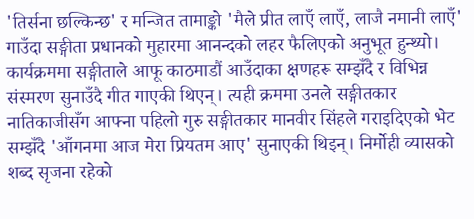'तिर्सना छल्किन्छ' र मन्जित तामाङ्को 'मैले प्रीत लाएँ लाएँ, लाजै नमानी लाएँ' गाउँदा सङ्गीता प्रधानको मुहारमा आनन्दको लहर फैलिएको अनुभूत हुन्थ्यो।
कार्यक्रममा सङ्गीताले आफू काठमाडौं आउँदाका क्षणहरू सम्झँदै र विभिन्न संस्मरण सुनाउँदै गीत गाएकी थिएन्। त्यही क्रममा उनले सङ्गीतकार नातिकाजीसँग आफ्ना पहिलो गुरु सङ्गीतकार मानवीर सिंहले गराइदिएको भेट सम्झँदै 'आँगनमा आज मेरा प्रियतम आए' सुनाएकी थिइन्। निर्मोही व्यासको शब्द सृजना रहेको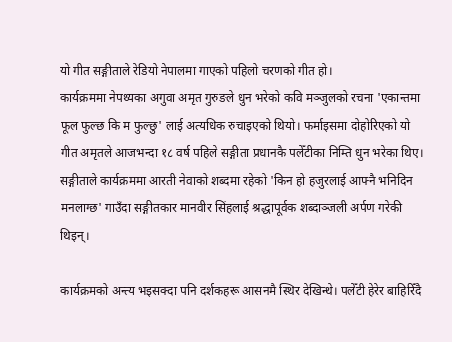यो गीत सङ्गीताले रेडियो नेपालमा गाएको पहिलो चरणको गीत हो।
कार्यक्रममा नेपथ्यका अगुवा अमृत गुरुङले धुन भरेको कवि मञ्जुलको रचना 'एकान्तमा फूल फुल्छ कि म फुल्छु' लाई अत्यधिक रुचाइएको थियो। फर्माइसमा दोहोरिएको यो गीत अमृतले आजभन्दा १८ वर्ष पहिले सङ्गीता प्रधानकै पलेँटीका निम्ति धुन भरेका थिए।
सङ्गीताले कार्यक्रममा आरती नेवाको शब्दमा रहेको 'किन हो हजुरलाई आफ्नै भनिदिन मनलाग्छ' गाउँदा सङ्गीतकार मानवीर सिंहलाई श्रद्धापूर्वक शब्दाञ्जली अर्पण गरेकी थिइन्।

कार्यक्रमको अन्त्य भइसक्दा पनि दर्शकहरू आसनमै स्थिर देखिन्थे। पलेँटी हेरेर बाहिरिँदै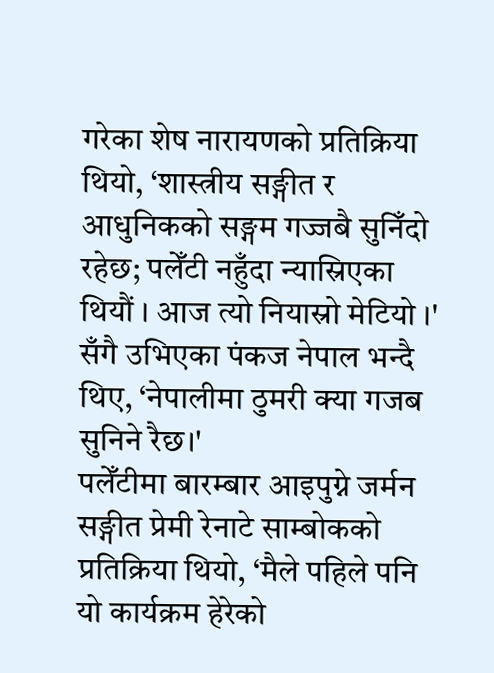गरेका शेष नारायणको प्रतिक्रिया थियो, ‘शास्त्रीय सङ्गीत र आधुनिकको सङ्गम गज्जबै सुनिँदो रहेछ; पलेँटी नहुँदा न्यास्रिएका थियौं । आज त्यो नियास्रो मेटियो ।' सँगै उभिएका पंकज नेपाल भन्दै थिए, ‘नेपालीमा ठुमरी क्या गजब सुनिने रैछ।'
पलेँटीमा बारम्बार आइपुग्ने जर्मन सङ्गीत प्रेमी रेनाटे साम्बोकको प्रतिक्रिया थियो, ‘मैले पहिले पनि यो कार्यक्रम हेरेको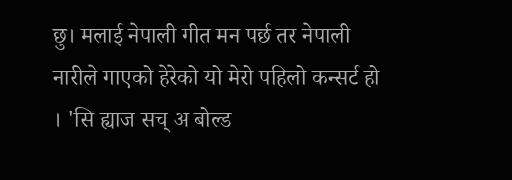छु। मलाई नेपाली गीत मन पर्छ तर नेपाली नारीले गाएको हेरेको यो मेरो पहिलो कन्सर्ट हो । 'सि ह्याज सच् अ बोल्ड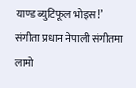याण्ड ब्युटिफूल भोइस!’
संगीता प्रधान नेपाली संगीतमा लामो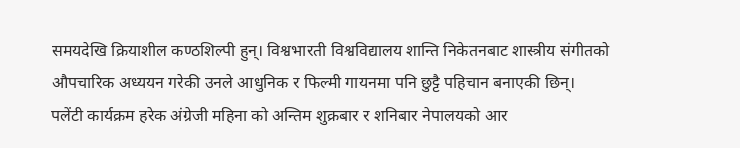समयदेखि क्रियाशील कण्ठशिल्पी हुन्। विश्वभारती विश्वविद्यालय शान्ति निकेतनबाट शास्त्रीय संगीतको औपचारिक अध्ययन गरेकी उनले आधुनिक र फिल्मी गायनमा पनि छुट्टै पहिचान बनाएकी छिन्।
पलेंटी कार्यक्रम हरेक अंग्रेजी महिना को अन्तिम शुक्रबार र शनिबार नेपालयको आर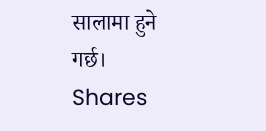सालामा हुने गर्छ।
Shares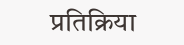प्रतिक्रिया